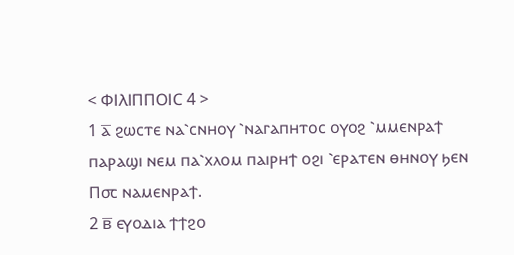< ⲪⲒⲖⲒⲠⲠⲞⲒⲤ 4 >
1 ⲁ̅ ϩⲱⲥⲧⲉ ⲛⲁ⳿ⲥⲛⲏⲟⲩ ⳿ⲛⲁⲅⲁⲡⲏⲧⲟⲥ ⲟⲩⲟϩ ⳿ⲙⲙⲉⲛⲣⲁϯ ⲡⲁⲣⲁϣⲓ ⲛⲉⲙ ⲡⲁ⳿ⲭⲗⲟⲙ ⲡⲁⲓⲣⲏϯ ⲟϩⲓ ⳿ⲉⲣⲁⲧⲉⲛ ⲑⲏⲛⲟⲩ ϧⲉⲛ Ⲡ⳪ ⲛⲁⲙⲉⲛⲣⲁϯ.
2 ⲃ̅ ⲉⲩⲟⲇⲓⲁ ϯϯϩⲟ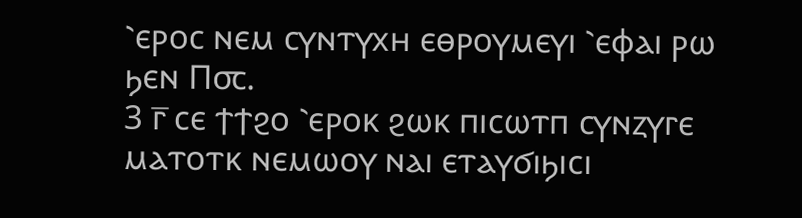⳿ⲉⲣⲟⲥ ⲛⲉⲙ ⲥⲩⲛⲧⲩⲭⲏ ⲉⲑⲣⲟⲩⲙⲉⲩⲓ ⳿ⲉⲫⲁⲓ ⲣⲱ ϧⲉⲛ Ⲡ⳪.
3 ⲅ̅ ⲥⲉ ϯϯϩⲟ ⳿ⲉⲣⲟⲕ ϩⲱⲕ ⲡⲓⲥⲱⲧⲡ ⲥⲩⲛⲍⲩⲅⲉ ⲙⲁⲧⲟⲧⲕ ⲛⲉⲙⲱⲟⲩ ⲛⲁⲓ ⲉⲧⲁⲩϭⲓϧⲓⲥⲓ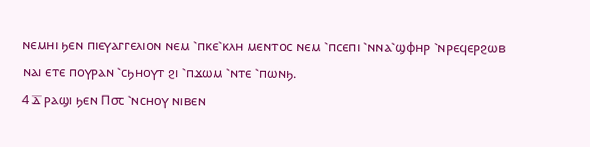ⲛⲉⲙⲏⲓ ϧⲉⲛ ⲡⲓⲉⲩⲁⲅⲅⲉⲗⲓⲟⲛ ⲛⲉⲙ ⳿ⲡⲕⲉ⳿ⲕⲗⲏ ⲙⲉⲛⲧⲟⲥ ⲛⲉⲙ ⳿ⲡⲥⲉⲡⲓ ⳿ⲛⲛⲁ⳿ϣⲫⲏⲣ ⳿ⲛⲣⲉϥⲉⲣϩⲱⲃ ⲛⲁⲓ ⲉⲧⲉ ⲡⲟⲩⲣⲁⲛ ⳿ⲥϧⲏⲟⲩⲧ ϩⲓ ⳿ⲡϫⲱⲙ ⳿ⲛⲧⲉ ⳿ⲡⲱⲛϧ.
4 ⲇ̅ ⲣⲁϣⲓ ϧⲉⲛ Ⲡ⳪ ⳿ⲛⲥⲏⲟⲩ ⲛⲓⲃⲉⲛ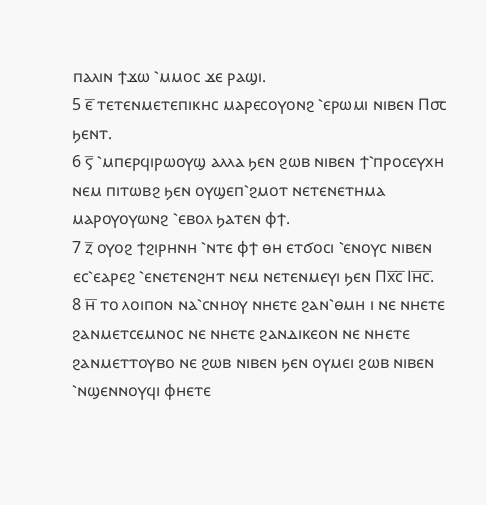ⲡⲁⲗⲓⲛ ϯϫⲱ ⳿ⲙⲙⲟⲥ ϫⲉ ⲣⲁϣⲓ.
5 ⲉ̅ ⲧⲉⲧⲉⲛⲙⲉⲧⲉⲡⲓⲕⲏⲥ ⲙⲁⲣⲉⲥⲟⲩⲟⲛϩ ⳿ⲉⲣⲱⲙⲓ ⲛⲓⲃⲉⲛ Ⲡ⳪ ϧⲉⲛⲧ.
6 ⲋ̅ ⳿ⲙⲡⲉⲣϥⲓⲣⲱⲟⲩϣ ⲁⲗⲗⲁ ϧⲉⲛ ϩⲱⲃ ⲛⲓⲃⲉⲛ ϯ⳿ⲡⲣⲟⲥⲉⲩⲭⲏ ⲛⲉⲙ ⲡⲓⲧⲱⲃϩ ϧⲉⲛ ⲟⲩϣⲉⲡ⳿ϩⲙⲟⲧ ⲛⲉⲧⲉⲛⲉⲧⲏⲙⲁ ⲙⲁⲣⲟⲩⲟⲩⲱⲛϩ ⳿ⲉⲃⲟⲗ ϧⲁⲧⲉⲛ ⲫϯ.
7 ⲍ̅ ⲟⲩⲟϩ ϯϩⲓⲣⲏⲛⲏ ⳿ⲛⲧⲉ ⲫϯ ⲑⲏ ⲉⲧϭⲟⲥⲓ ⳿ⲉⲛⲟⲩⲥ ⲛⲓⲃⲉⲛ ⲉⲥ⳿ⲉⲁⲣⲉϩ ⳿ⲉⲛⲉⲧⲉⲛϩⲏⲧ ⲛⲉⲙ ⲛⲉⲧⲉⲛⲙⲉⲩⲓ ϧⲉⲛ Ⲡⲭ̅ⲥ̅ Ⲓⲏ̅ⲥ̅.
8 ⲏ̅ ⲧⲟ ⲗⲟⲓⲡⲟⲛ ⲛⲁ⳿ⲥⲛⲏⲟⲩ ⲛⲏⲉⲧⲉ ϩⲁⲛ⳿ⲑⲙⲏ ⲓ ⲛⲉ ⲛⲏⲉⲧⲉ ϩⲁⲛⲙⲉⲧⲥⲉⲙⲛⲟⲥ ⲛⲉ ⲛⲏⲉⲧⲉ ϩⲁⲛⲇⲓⲕⲉⲟⲛ ⲛⲉ ⲛⲏⲉⲧⲉ ϩⲁⲛⲙⲉⲧⲧⲟⲩⲃⲟ ⲛⲉ ϩⲱⲃ ⲛⲓⲃⲉⲛ ϧⲉⲛ ⲟⲩⲙⲉⲓ ϩⲱⲃ ⲛⲓⲃⲉⲛ ⳿ⲛϣⲉⲛⲛⲟⲩϥⲓ ⲫⲏⲉⲧⲉ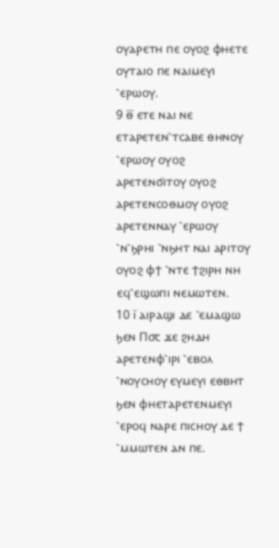ⲟⲩⲁⲣⲉⲧⲏ ⲡⲉ ⲟⲩⲟϩ ⲫⲏⲉⲧⲉ ⲟⲩⲧⲁⲓⲟ ⲡⲉ ⲛⲁⲓⲙⲉⲩⲓ ⳿ⲉⲣⲱⲟⲩ.
9 ⲑ̅ ⲉⲧⲉ ⲛⲁⲓ ⲛⲉ ⲉⲧⲁⲣⲉⲧⲉⲛ⳿ⲧⲥⲁⲃⲉ ⲑⲏⲛⲟⲩ ⳿ⲉⲣⲱⲟⲩ ⲟⲩⲟϩ ⲁⲣⲉⲧⲉⲛϭⲓⲧⲟⲩ ⲟⲩⲟϩ ⲁⲣⲉⲧⲉⲛⲥⲟⲑⲙⲟⲩ ⲟⲩⲟϩ ⲁⲣⲉⲧⲉⲛⲛⲁⲩ ⳿ⲉⲣⲱⲟⲩ ⳿ⲛ⳿ϧⲣⲏⲓ ⳿ⲛϧⲏⲧ ⲛⲁⲓ ⲁⲣⲓⲧⲟⲩ ⲟⲩⲟϩ ⲫϯ ⳿ⲛⲧⲉ ϯϩⲓⲣⲏ ⲛⲏ ⲉϥ⳿ⲉϣⲱⲡⲓ ⲛⲉⲙⲱⲧⲉⲛ.
10 ⲓ̅ ⲁⲓⲣⲁϣⲓ ⲇⲉ ⳿ⲉⲙⲁϣⲱ ϧⲉⲛ Ⲡ⳪ ϫⲉ ϩⲏⲇⲏ ⲁⲣⲉⲧⲉⲛⲫ⳿ⲓⲣⲓ ⳿ⲉⲃⲟⲗ ⳿ⲛⲟⲩⲥⲏⲟⲩ ⲉⲩⲙⲉⲩⲓ ⲉⲑⲃⲏⲧ ϧⲉⲛ ⲫⲏⲉⲧⲁⲣⲉⲧⲉⲛⲙⲉⲩⲓ ⳿ⲉⲣⲟϥ ⲛⲁⲣⲉ ⲡⲓⲥⲏⲟⲩ ⲇⲉ ϯ ⳿ⲙⲙⲱⲧⲉⲛ ⲁⲛ ⲡⲉ.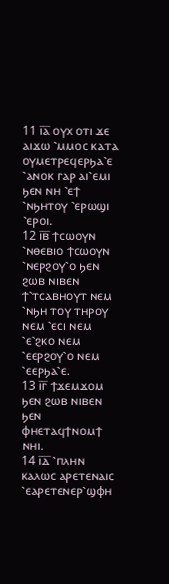11 ⲓ̅ⲁ̅ ⲟⲩⲭ ⲟⲧⲓ ϫⲉ ⲁⲓϫⲱ ⳿ⲙⲙⲟⲥ ⲕⲁⲧⲁ ⲟⲩⲙⲉⲧⲣⲉϥⲉⲣϧⲁ⳿ⲉ ⳿ⲁⲛⲟⲕ ⲅⲁⲣ ⲁⲓ⳿ⲉⲙⲓ ϧⲉⲛ ⲛⲏ ⳿ⲉϯ ⳿ⲛϧⲏⲧⲟⲩ ⳿ⲉⲣⲱϣⲓ ⳿ⲉⲣⲟⲓ.
12 ⲓ̅ⲃ̅ ϯⲥⲱⲟⲩⲛ ⳿ⲛⲑⲉⲃⲓⲟ ϯⲥⲱⲟⲩⲛ ⳿ⲛⲉⲣϩⲟⲩ⳿ⲟ ϧⲉⲛ ϩⲱⲃ ⲛⲓⲃⲉⲛ ϯ⳿ⲧⲥⲁⲃⲏⲟⲩⲧ ⲛⲉⲙ ⳿ⲛϧⲏ ⲧⲟⲩ ⲧⲏⲣⲟⲩ ⲛⲉⲙ ⳿ⲉⲥⲓ ⲛⲉⲙ ⳿ⲉ⳿ϩⲕⲟ ⲛⲉⲙ ⳿ⲉⲉⲣϩⲟⲩ⳿ⲟ ⲛⲉⲙ ⳿ⲉⲉⲣϧⲁ⳿ⲉ.
13 ⲓ̅ⲅ̅ ϯϫⲉⲙϫⲟⲙ ϧⲉⲛ ϩⲱⲃ ⲛⲓⲃⲉⲛ ϧⲉⲛ ⲫⲏⲉⲧⲁϥϯⲛⲟⲙϯ ⲛⲏⲓ.
14 ⲓ̅ⲇ̅ ⳿ⲡⲗⲏⲛ ⲕⲁⲗⲱⲥ ⲁⲣⲉⲧⲉⲛⲁⲓⲥ ⳿ⲉⲁⲣⲉⲧⲉⲛⲉⲣ⳿ϣⲫⲏ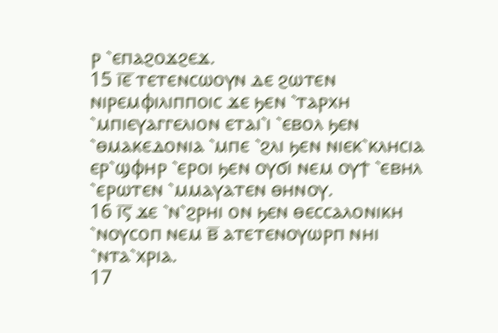ⲣ ⳿ⲉⲡⲁϩⲟϫϩⲉϫ.
15 ⲓ̅ⲉ̅ ⲧⲉⲧⲉⲛⲥⲱⲟⲩⲛ ⲇⲉ ϩⲱⲧⲉⲛ ⲛⲓⲣⲉⲙⲫⲓⲗⲓⲡⲡⲟⲓⲥ ϫⲉ ϧⲉⲛ ⳿ⲧⲁⲣⲭⲏ ⳿ⲙⲡⲓⲉⲩⲁⲅⲅⲉⲗⲓⲟⲛ ⲉⲧⲁⲓ⳿ⲓ ⳿ⲉⲃⲟⲗ ϧⲉⲛ ⳿ⲑⲙⲁⲕⲉⲇⲟⲛⲓⲁ ⳿ⲙⲡⲉ ⳿ϩⲗⲓ ϧⲉⲛ ⲛⲓⲉⲕ⳿ⲕⲗⲏⲥⲓⲁ ⲉⲣ⳿ϣⲫⲏⲣ ⳿ⲉⲣⲟⲓ ϧⲉⲛ ⲟⲩϭⲓ ⲛⲉⲙ ⲟⲩϯ ⳿ⲉⲃⲏⲗ ⳿ⲉⲣⲱⲧⲉⲛ ⳿ⲙⲙⲁⲩⲁⲧⲉⲛ ⲑⲏⲛⲟⲩ.
16 ⲓ̅ⲋ̅ ϫⲉ ⳿ⲛ⳿ϩⲣⲏⲓ ⲟⲛ ϧⲉⲛ ⲑⲉⲥⲥⲁⲗⲟⲛⲓⲕⲏ ⳿ⲛⲟⲩⲥⲟⲡ ⲛⲉⲙ ⲃ̅ ⲁⲧⲉⲧⲉⲛⲟⲩⲱⲣⲡ ⲛⲏⲓ ⳿ⲛⲧⲁ⳿ⲭⲣⲓⲁ.
17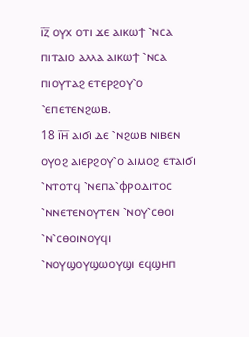ⲓ̅ⲍ̅ ⲟⲩⲭ ⲟⲧⲓ ϫⲉ ⲁⲓⲕⲱϯ ⳿ⲛⲥⲁ ⲡⲓⲧⲁⲓⲟ ⲁⲗⲗⲁ ⲁⲓⲕⲱϯ ⳿ⲛⲥⲁ ⲡⲓⲟⲩⲧⲁϩ ⲉⲧⲉⲣϩⲟⲩ⳿ⲟ ⳿ⲉⲡⲉⲧⲉⲛϩⲱⲃ.
18 ⲓ̅ⲏ̅ ⲁⲓϭⲓ ⲇⲉ ⳿ⲛϩⲱⲃ ⲛⲓⲃⲉⲛ ⲟⲩⲟϩ ⲁⲓⲉⲣϩⲟⲩ⳿ⲟ ⲁⲓⲙⲟϩ ⲉⲧⲁⲓϭⲓ ⳿ⲛⲧⲟⲧϥ ⳿ⲛⲉⲡⲁ⳿ⲫⲣⲟⲇⲓⲧⲟⲥ ⳿ⲛⲛⲉⲧⲉⲛⲟⲩⲧⲉⲛ ⳿ⲛⲟⲩ⳿ⲥⲑⲟⲓ ⳿ⲛ⳿ⲥⲑⲟⲓⲛⲟⲩϥⲓ ⳿ⲛⲟⲩϣⲟⲩϣⲱⲟⲩϣⲓ ⲉϥϣⲏⲡ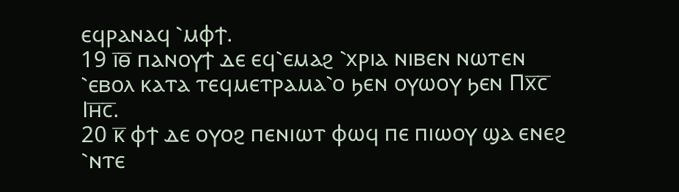ⲉϥⲣⲁⲛⲁϥ ⳿ⲙⲫϯ.
19 ⲓ̅ⲑ̅ ⲡⲁⲛⲟⲩϯ ⲇⲉ ⲉϥ⳿ⲉⲙⲁϩ ⳿ⲭⲣⲓⲁ ⲛⲓⲃⲉⲛ ⲛⲱⲧⲉⲛ ⳿ⲉⲃⲟⲗ ⲕⲁⲧⲁ ⲧⲉϥⲙⲉⲧⲣⲁⲙⲁ⳿ⲟ ϧⲉⲛ ⲟⲩⲱⲟⲩ ϧⲉⲛ Ⲡⲭ̅ⲥ̅ Ⲓⲏ̅ⲥ̅.
20 ⲕ̅ ⲫϯ ⲇⲉ ⲟⲩⲟϩ ⲡⲉⲛⲓⲱⲧ ⲫⲱϥ ⲡⲉ ⲡⲓⲱⲟⲩ ϣⲁ ⲉⲛⲉϩ ⳿ⲛⲧⲉ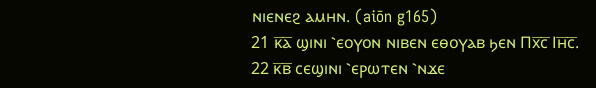ⲛⲓⲉⲛⲉϩ ⲁⲙⲏⲛ. (aiōn g165)
21 ⲕ̅ⲁ̅ ϣⲓⲛⲓ ⳿ⲉⲟⲩⲟⲛ ⲛⲓⲃⲉⲛ ⲉⲑⲟⲩⲁⲃ ϧⲉⲛ Ⲡⲭ̅ⲥ̅ Ⲓⲏ̅ⲥ̅.
22 ⲕ̅ⲃ̅ ⲥⲉϣⲓⲛⲓ ⳿ⲉⲣⲱⲧⲉⲛ ⳿ⲛϫⲉ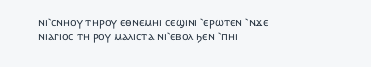ⲛⲓ⳿ⲥⲛⲏⲟⲩ ⲧⲏⲣⲟⲩ ⲉⲑⲛⲉⲙⲏⲓ ⲥⲉϣⲓⲛⲓ ⳿ⲉⲣⲱⲧⲉⲛ ⳿ⲛϫⲉ ⲛⲓⲁⲅⲓⲟⲥ ⲧⲏ ⲣⲟⲩ ⲙⲁⲗⲓⲥⲧⲁ ⲛⲓ⳿ⲉⲃⲟⲗ ϧⲉⲛ ⳿ⲡⲏⲓ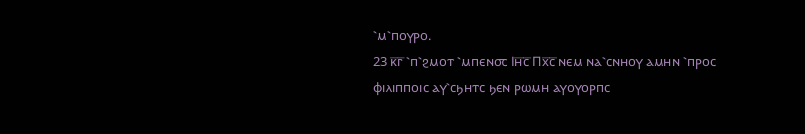⳿ⲙ⳿ⲡⲟⲩⲣⲟ.
23 ⲕ̅ⲅ̅ ⳿ⲡ⳿ϩⲙⲟⲧ ⳿ⲙⲡⲉⲛ⳪ Ⲓⲏ̅ⲥ̅ Ⲡⲭ̅ⲥ̅ ⲛⲉⲙ ⲛⲁ⳿ⲥⲛⲏⲟⲩ ⲁⲙⲏⲛ ⳿ⲡⲣⲟⲥ ⲫⲓⲗⲓⲡⲡⲟⲓⲥ ⲁⲩ⳿ⲥϧⲏⲧⲥ ϧⲉⲛ ⲣⲱⲙⲏ ⲁⲩⲟⲩⲟⲣⲡⲥ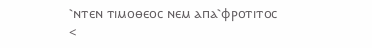⳿ⲛⲧⲉⲛ ⲧⲓⲙⲟⲑⲉⲟⲥ ⲛⲉⲙ ⲁⲡⲁ⳿ⲫⲣⲟⲧⲓⲧⲟⲥ
<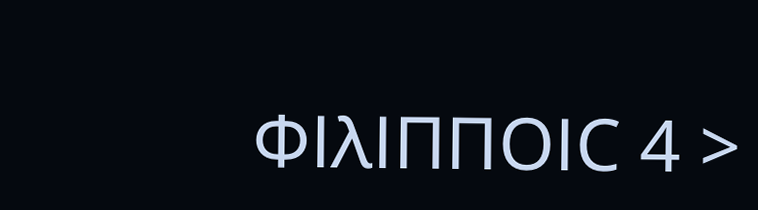ⲪⲒⲖⲒⲠⲠⲞⲒⲤ 4 >